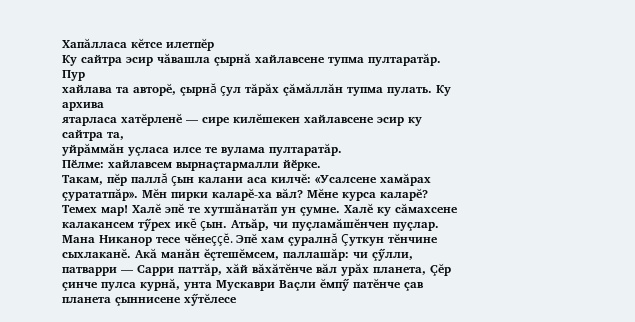Хапăлласа кĕтсе илетпĕр
Ку сайтра эсир чăвашла çырнă хайлавсене тупма пултаратăр. Пур
хайлава та авторĕ, çырнă çул тăрăх çăмăллăн тупма пулать. Ку архива
ятарласа хатĕрленĕ — сире килĕшекен хайлавсене эсир ку сайтра та,
уйрăммăн уçласа илсе те вулама пултаратăр.
Пӗлме: хайлавсем вырнаҫтармалли йӗрке.
Такам, пĕр паллă çын калани аса килчĕ: «Усалсене хамăрах çурататпăр». Мĕн пирки каларĕ-ха вăл? Мĕне курса каларĕ? Темех мар! Халĕ эпĕ те хутшăнатăп ун çумне. Халĕ ку сăмахсене калакансем тӳрех икĕ çын. Атьăр, чи пуçламăшĕнчен пуçлар.
Мана Никанор тесе чĕнеççĕ. Эпĕ хам çуралнă Çуткун тĕнчине сыхлаканĕ. Акă манăн ĕçтешĕмсем, паллашăр: чи çӳлли, патварри — Сарри паттăр, хăй вăхăтĕнче вăл урăх планета, Çĕр çинче пулса курнă, унта Мускаври Ваçли ĕмпӳ патĕнче çав планета çыннисене хӳтĕлесе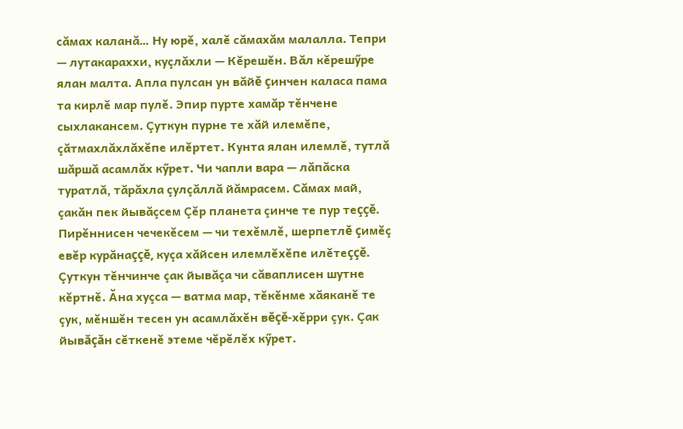сăмах каланă… Ну юрĕ, халĕ сăмахăм малалла. Тепри — лутакараххи, куçлăхли — Кĕрешĕн. Вăл кĕрешӳре ялан малта. Апла пулсан ун вăйĕ çинчен каласа пама та кирлĕ мар пулĕ. Эпир пурте хамăр тĕнчене сыхлакансем. Çуткун пурне те хăй илемĕпе, çăтмахлăхлăхĕпе илĕртет. Кунта ялан илемлĕ, тутлă шăршă асамлăх кӳрет. Чи чапли вара — лăпăска туратлă, тăрăхла çулçăллă йăмрасем. Сăмах май, çакăн пек йывăçсем Çĕр планета çинче те пур теççĕ. Пирĕннисен чечекĕсем — чи техĕмлĕ, шерпетлĕ çимĕç евĕр курăнаççĕ, куçа хăйсен илемлĕхĕпе илĕтеççĕ. Çуткун тĕнчинче çак йывăçа чи сăваплисен шутне кĕртнĕ. Ăна хуçса — ватма мар, тĕкĕнме хăяканĕ те çук, мĕншĕн тесен ун асамлăхĕн вĕçĕ-хĕрри çук. Çак йывăçăн сĕткенĕ этеме чĕрĕлĕх кӳрет.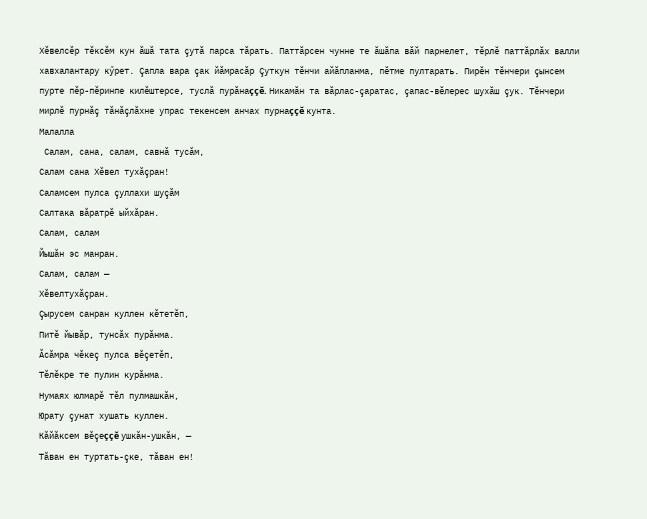Хĕвелсĕр тĕксĕм кун ăшă тата çутă парса тăрать. Паттăрсен чунне те ăшăпа вăй парнелет, тĕрлĕ паттăрлăх валли хавхалантару кӳрет. Çапла вара çак йăмрасăр Çуткун тĕнчи айăпланма, пĕтме пултарать. Пирĕн тĕнчери çынсем пурте пĕр-пĕринпе килĕштерсе, туслă пурăнаççĕ. Никамăн та вăрлас-çаратас, çапас-вĕлерес шухăш çук. Тĕнчери мирлĕ пурнăç тăнăçлăхне упрас текенсем анчах пурнаççĕ кунта.
Малалла
 Салам, сана, салам, савнă тусăм,
Салам сана Хĕвел тухăçран!
Саламсем пулса çуллахи шуçăм
Салтака вăратрĕ ыйхăран.
Салам, салам
Йышăн эс манран.
Салам, салам —
Хĕвелтухăçран.
Çырусем санран куллен кĕтетĕп,
Питĕ йывăр, тунсăх пурăнма.
Ăсăмра чĕкеç пулса вĕçетĕп,
Тĕлĕкре те пулин курăнма.
Нумаях юлмарĕ тĕл пулмашкăн,
Юрату çунат хушать куллен.
Кăйăксем вĕçеççĕ ушкăн-ушкăн, —
Тăван ен туртать-çке, тăван ен!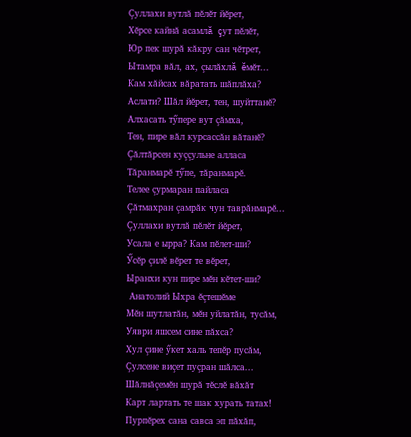Çуллахи вутлă пĕлĕт йĕрет,
Хĕрсе кайнă асамлă çут пĕлĕт,
Юр пек шурă кăкру сан чĕтрет,
Ытамра вăл, ах, çылăхлă ĕмĕт...
Кам хăйсах вăратать шăплăха?
Аслати? Шăл йĕрет, тен, шуйттанĕ?
Алхасать тӳпере вут çăмха,
Тен, пире вăл курсассăн вăтанĕ?
Çăлтăрсен куççульне алласа
Тăранмарĕ тӳпе, тăранмарĕ.
Телее çурмаран пайласа
Çăтмахран çамрăк чун таврăнмарĕ...
Çуллахи вутлă пĕлĕт йĕрет,
Усала е ырра? Кам пĕлет-ши?
Ӳсĕр çилĕ вĕрет те вĕрет,
Ыранхи кун пире мĕн кĕтет-ши?
 Анатолий Ыхра ĕçтешĕме
Мĕн шутлатăн, мĕн уйлатăн, тусăм,
Уяври яшсем сине пăхса?
Хул çине ӳкет халь тепĕр пусăм,
Çулсене виçет пуçран шăлса...
Шăлнăçемĕн шурă тĕслĕ вăхăт
Карт лартать те шак хурать татах!
Пурпĕрех сана савса эп пăхăп,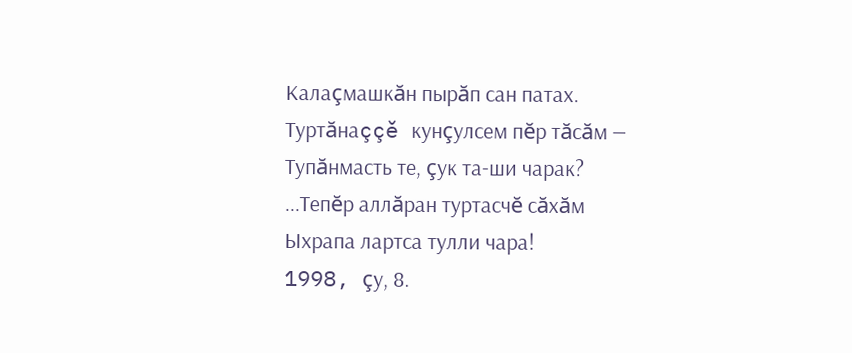Калаçмашкăн пырăп сан патах.
Туртăнаççĕ кунçулсем пĕр тăсăм —
Тупăнмасть те, çук та-ши чарак?
...Тепĕр аллăран туртасчĕ сăхăм
Ыхрапа лартса тулли чара!
1998, çу, 8.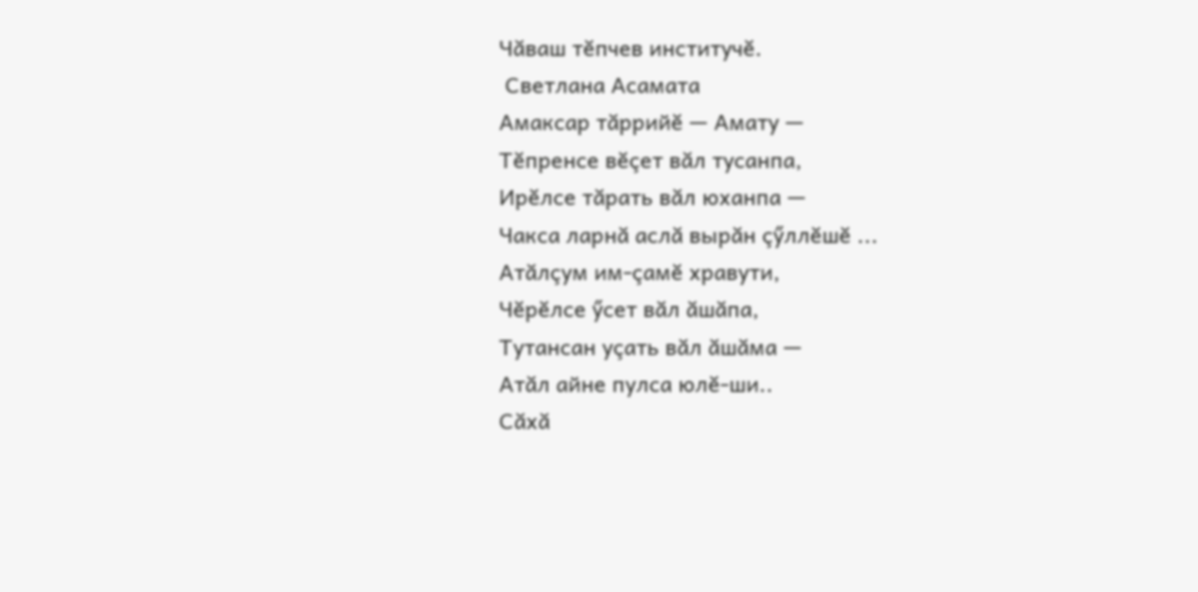Чăваш тĕпчев институчĕ.
 Светлана Асамата
Амаксар тăррийĕ — Амату —
Тĕпренсе вĕçет вăл тусанпа,
Ирĕлсе тăрать вăл юханпа —
Чакса ларнă аслă вырăн çӳллĕшĕ ...
Атăлçум им-çамĕ хравути,
Чĕрĕлсе ӳсет вăл ăшăпа,
Тутансан уçать вăл ăшăма —
Атăл айне пулса юлĕ-ши..
Сăхă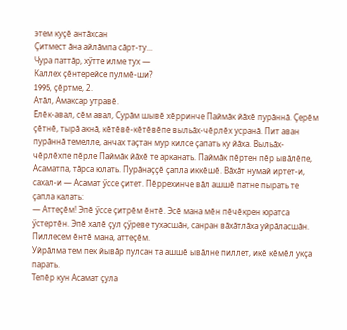этем куçĕ антăхсан
Çитмест ăна айлăмпа сăрт-ту...
Чура паттăр, хӳтте илме тух —
Каллех çĕнтерейсе пулмĕ-ши?
1995, çĕртме, 2.
Атăл, Амаксар утравĕ.
Ĕлĕк-авал, сĕм авал, Сурăм шывĕ хĕрринче Паймăк йăхĕ пурăннă. Çерĕм çĕтнĕ, тырă акнă, кĕтĕвĕ-кĕтĕвĕпе выльăх-чĕрлĕх усранă. Пит аван пурăннă темелле, анчах таçтан мур килсе çапать ку йăха. Выльăх-чĕрлĕхпе пĕрле Паймăк йăхĕ те арканать. Паймăк пĕртен пĕр ывăлĕпе, Асаматпа, тăрса юлать. Пурăнаççĕ çапла иккĕшĕ. Вăхăт нумай иртет-и, сахал-и — Асамат ӳссе çитет. Пĕррехинче вăл ашшĕ патне пырать те çапла калать:
— Аттеçĕм! Эпĕ ӳссе çитрĕм ĕнтĕ. Эсĕ мана мĕн пĕчĕкрен юратса ӳстертĕн. Эпĕ халĕ çул çӳреве тухасшăн, санран вăхăтлăха уйрăласшăн. Пиллесем ĕнтĕ мана, аттеçĕм.
Уйрăлма тем пек йывăр пулсан та ашшĕ ывăлне пиллет, икĕ кĕмĕл укçа парать.
Тепĕр кун Асамат çула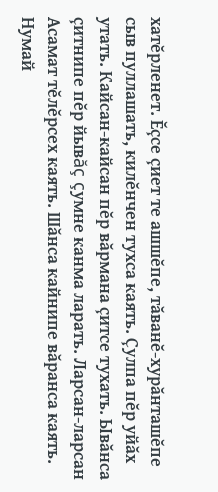хатĕрленет. Ĕçсе çиет те ашшĕпе, тăванĕ-хурăнташĕпе сыв пуллашать, килĕнчен тухса каять. Çулпа пĕр уйăх утать. Кайсан-кайсан пĕр вăрмана çитсе тухать. Ывăнса çитнипе пĕр йывăç çумне канма ларать. Ларсан-ларсан Асамат тĕлĕрсех каять. Шăнса кайнипе вăранса каять. Нумай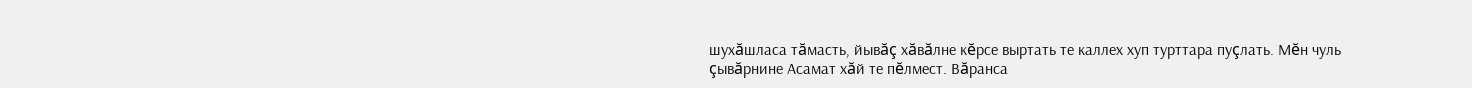шухăшласа тăмасть, йывăç хăвăлне кĕрсе выртать те каллех хуп турттара пуçлать. Мĕн чуль çывăрнине Асамат хăй те пĕлмест. Вăранса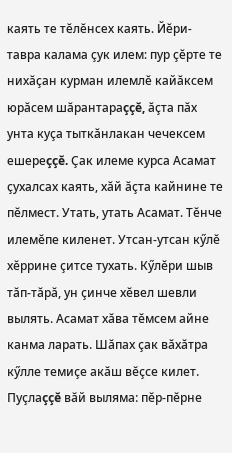каять те тĕлĕнсех каять. Йĕри-тавра калама çук илем: пур çĕрте те нихăçан курман илемлĕ кайăксем юрăсем шăрантараççĕ, ăçта пăх унта куçа тыткăнлакан чечексем ешереççĕ. Çак илеме курса Асамат çухалсах каять, хăй ăçта кайнине те пĕлмест. Утать, утать Асамат. Тĕнче илемĕпе киленет. Утсан-утсан кӳлĕ хĕррине çитсе тухать. Кӳлĕри шыв тăп-тăрă, ун çинче хĕвел шевли вылять. Асамат хăва тĕмсем айне канма ларать. Шăпах çак вăхăтра кӳлле темиçе акăш вĕçсе килет. Пуçлаççĕ вăй выляма: пĕр-пĕрне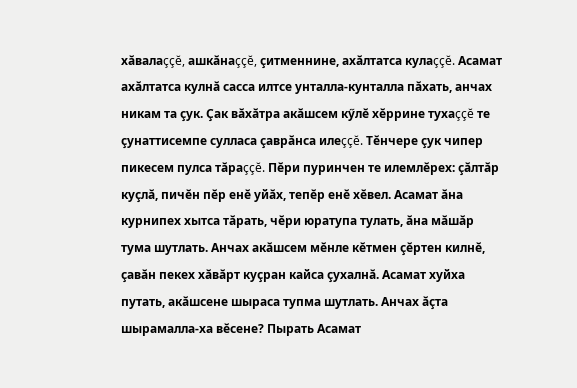хăвалаççĕ, ашкăнаççĕ, çитменнине, ахăлтатса кулаççĕ. Асамат ахăлтатса кулнă сасса илтсе унталла-кунталла пăхать, анчах никам та çук. Çак вăхăтра акăшсем кӳлĕ хĕррине тухаççĕ те çунаттисемпе сулласа çаврăнса илеççĕ. Тĕнчере çук чипер пикесем пулса тăраççĕ. Пĕри пуринчен те илемлĕрех: çăлтăр куçлă, пичĕн пĕр енĕ уйăх, тепĕр енĕ хĕвел. Асамат ăна курнипех хытса тăрать, чĕри юратупа тулать, ăна мăшăр тума шутлать. Анчах акăшсем мĕнле кĕтмен çĕртен килнĕ, çавăн пекех хăвăрт куçран кайса çухалнă. Асамат хуйха путать, акăшсене шыраса тупма шутлать. Анчах ăçта шырамалла-ха вĕсене? Пырать Асамат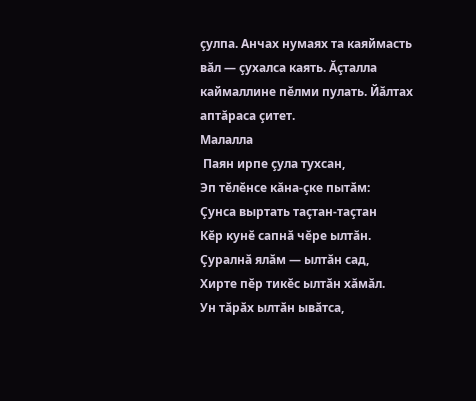çулпа. Анчах нумаях та каяймасть вăл — çухалса каять. Ăçталла каймаллине пĕлми пулать. Йăлтах аптăраса çитет.
Малалла
 Паян ирпе çула тухсан,
Эп тĕлĕнсе кăна-çке пытăм:
Çунса выртать таçтан-таçтан
Кĕр кунĕ сапнă чĕре ылтăн.
Çуралнă ялăм — ылтăн сад,
Хирте пĕр тикĕс ылтăн хăмăл.
Ун тăрăх ылтăн ывăтса,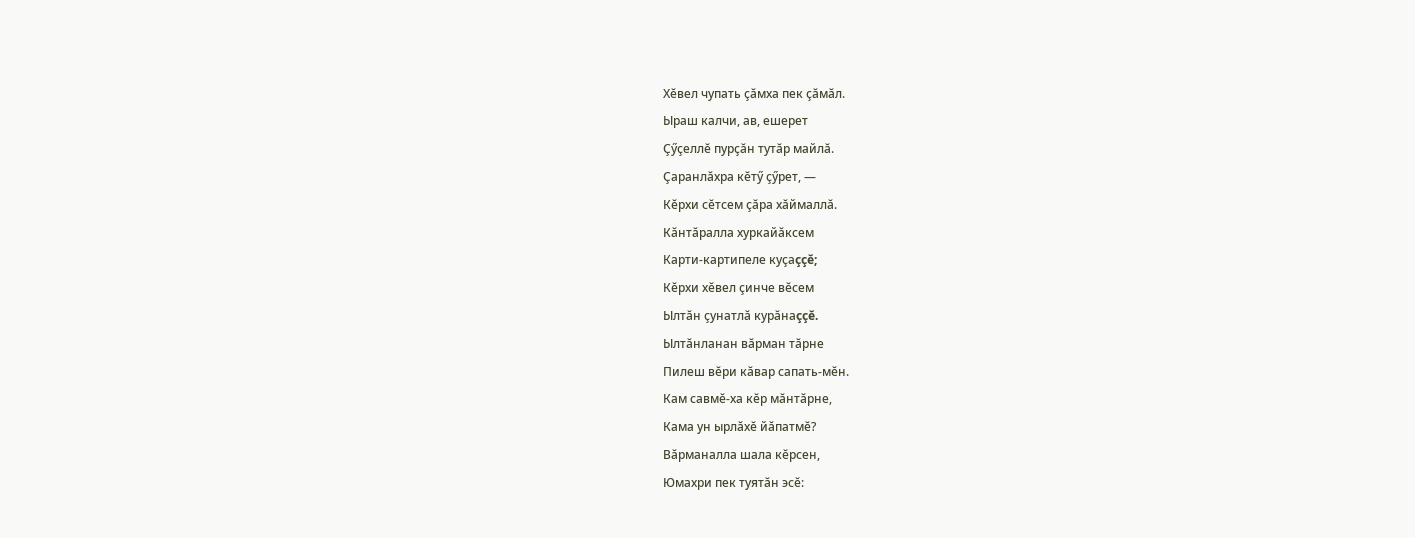Хĕвел чупать çăмха пек çăмăл.
Ыраш калчи, ав, ешерет
Çӳçеллĕ пурçăн тутăр майлă.
Çаранлăхра кĕтӳ çӳрет, —
Кĕрхи сĕтсем çăра хăймаллă.
Кăнтăралла хуркайăксем
Карти-картипеле куçаççĕ;
Кĕрхи хĕвел çинче вĕсем
Ылтăн çунатлă курăнаççĕ.
Ылтăнланан вăрман тăрне
Пилеш вĕри кăвар сапать-мĕн.
Кам савмĕ-ха кĕр мăнтăрне,
Кама ун ырлăхĕ йăпатмĕ?
Вăрманалла шала кĕрсен,
Юмахри пек туятăн эсĕ: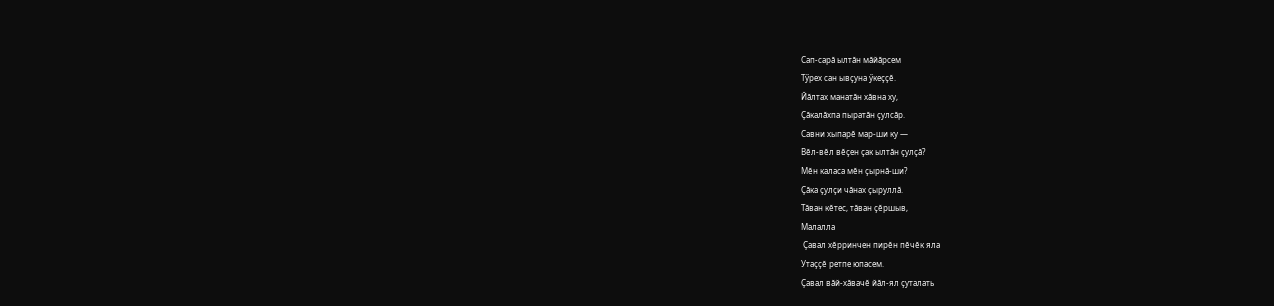Сап-сарă ылтăн мăйăрсем
Тӳрех сан ывçуна ӳкеççĕ.
Йăлтах манатăн хăвна ху,
Çăкалăхпа пыратăн çулсăр.
Савни хыпарĕ мар-ши ку —
Вĕл-вĕл вĕçен çак ылтăн çулçă?
Мĕн каласа мĕн çырнă-ши?
Çăка çулçи чăнах çыруллă.
Тăван кĕтес, тăван çĕршыв,
Малалла
 Çавал хĕрринчен пирĕн пĕчĕк яла
Утаççĕ ретпе юпасем.
Çавал вăй-хăвачĕ йăл-ял çуталать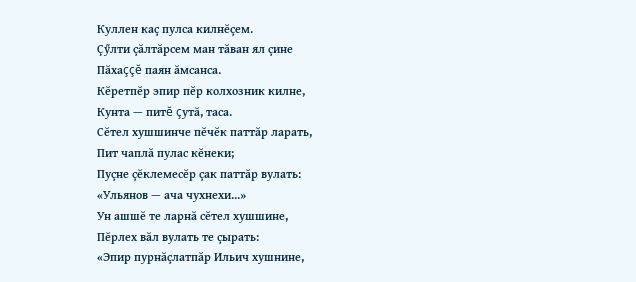Куллен каç пулса килнĕçем.
Çӳлти çăлтăрсем ман тăван ял çине
Пăхаççĕ паян ăмсанса.
Кĕретпĕр эпир пĕр колхозник килне,
Кунта — питĕ çутă, таса.
Сĕтел хушшинче пĕчĕк паттăр ларать,
Пит чаплă пулас кĕнеки;
Пуçне çĕклемесĕр çак паттăр вулать:
«Ульянов — ача чухнехи...»
Ун ашшĕ те ларнă сĕтел хушшине,
Пĕрлех вăл вулать те çырать:
«Эпир пурнăçлатпăр Ильич хушнине,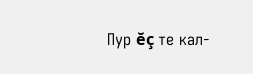Пур ĕç те кал-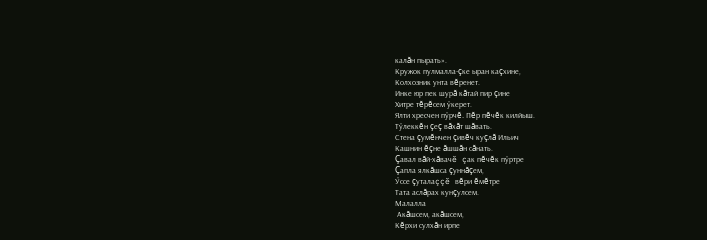калăн пырать».
Кружок пулмалла-çке ыран каçхине,
Колхозник унта вĕренет.
Инке юр пек шурă кăтай пир çине
Хитре тĕрĕсем ӳкерет.
Ялти хресчен пӳрчĕ. Пĕр пĕчĕк килйыш.
Тӳлеккĕн çеç вăхăт шăвать.
Стена çумĕнчен çивĕч куçлă Ильич
Кашнин ĕçне ăшшăн сăнать.
Çавал вăй-хăвачĕ çак пĕчĕк пӳртре
Çапла ялкăшса çуннăçем,
Ӳссе çуталаççĕ вĕри ĕмĕтре
Тата аслăрах кунçулсем.
Малалла
 Акăшсем, акăшсем,
Кĕрхи сулхăн ирпе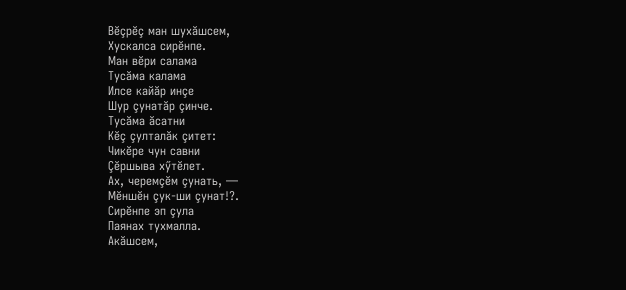Вĕçрĕç ман шухăшсем,
Хускалса сирĕнпе.
Ман вĕри салама
Тусăма калама
Илсе кайăр инçе
Шур çунатăр çинче.
Тусăма ăсатни
Кĕç çулталăк çитет:
Чикĕре чун савни
Çĕршыва хӳтĕлет.
Ах, черемçĕм çунать, —
Мĕншĕн çук-ши çунат!?.
Сирĕнпе эп çула
Паянах тухмалла.
Акăшсем,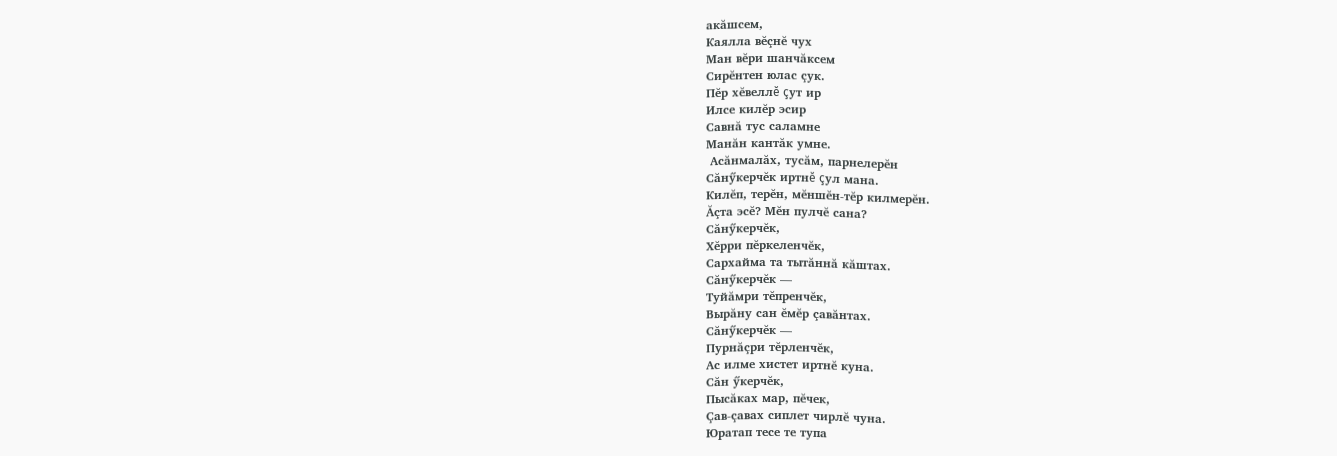акăшсем,
Каялла вĕçнĕ чух
Ман вĕри шанчăксем
Сирĕнтен юлас çук.
Пĕр хĕвеллĕ çут ир
Илсе килĕр эсир
Савнă тус саламне
Манăн кантăк умне.
 Асăнмалăх, тусăм, парнелерĕн
Сăнӳкерчĕк иртнĕ çул мана.
Килĕп, терĕн, мĕншĕн-тĕр килмерĕн.
Ăçта эсĕ? Мĕн пулчĕ сана?
Сăнӳкерчĕк,
Хĕрри пĕркеленчĕк,
Сархайма та тытăннă кăштах.
Сăнӳкерчĕк —
Туйăмри тĕпренчĕк,
Вырăну сан ĕмĕр çавăнтах.
Сăнӳкерчĕк —
Пурнăçри тĕрленчĕк,
Ас илме хистет иртнĕ куна.
Сăн ӳкерчĕк,
Пысăках мар, пĕчек,
Çав-çавах сиплет чирлĕ чуна.
Юратап тесе те тупа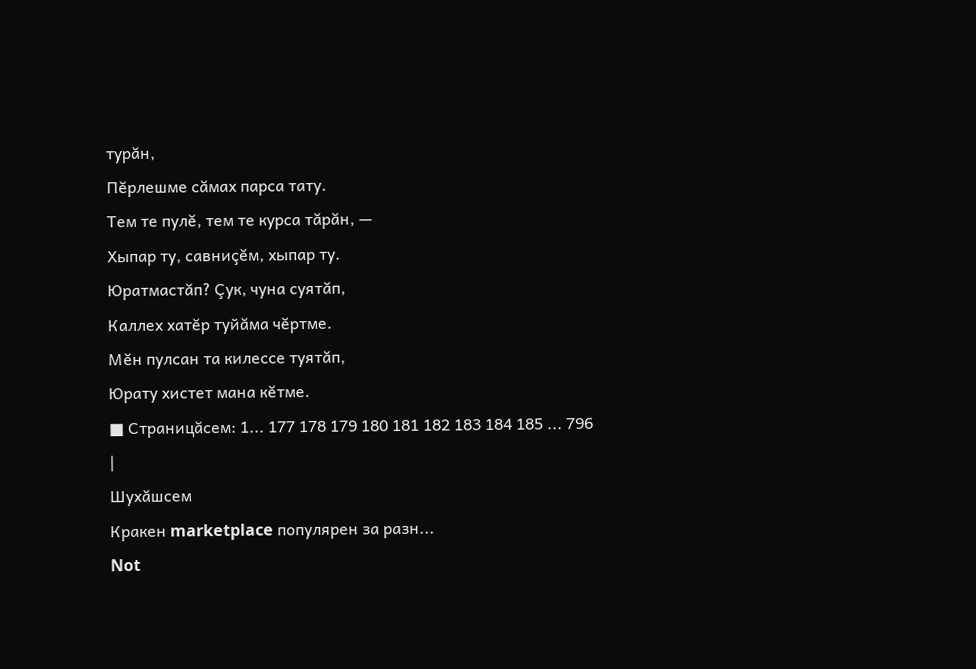турăн,
Пĕрлешме сăмах парса тату.
Тем те пулĕ, тем те курса тăрăн, —
Хыпар ту, савниçĕм, хыпар ту.
Юратмастăп? Çук, чуна суятăп,
Каллех хатĕр туйăма чĕртме.
Мĕн пулсан та килессе туятăп,
Юрату хистет мана кĕтме.
■ Страницăсем: 1... 177 178 179 180 181 182 183 184 185 ... 796
|
Шухăшсем
Кракен marketplace популярен за разн...
Not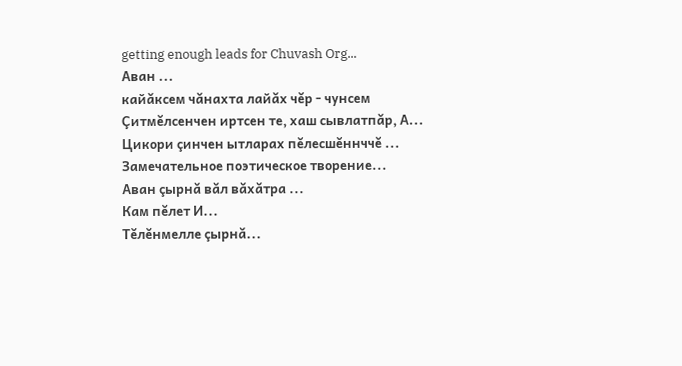getting enough leads for Chuvash Org...
Аван ...
кайăксем чăнахта лайăх чĕр - чунсем
Çитмĕлсенчен иртсен те, хаш сывлатпăр, А...
Цикори çинчен ытларах пĕлесшĕннччĕ ...
Замечательное поэтическое творение...
Аван çырнă вăл вăхăтра ...
Кам пĕлет И...
Тĕлĕнмелле çырнă...